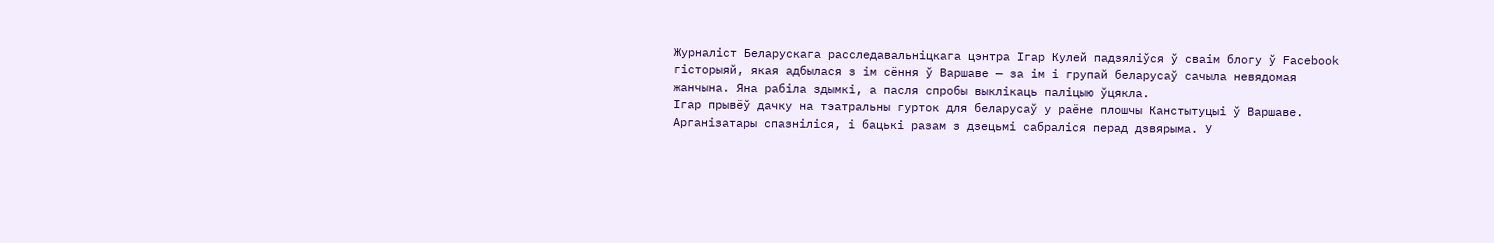Журналіст Беларускага расследавальніцкага цэнтра Ігар Кулей падзяліўся ў сваім блогу ў Facebook гісторыяй, якая адбылася з ім сёння ў Варшаве — за ім і групай беларусаў сачыла невядомая жанчына. Яна рабіла здымкі, а пасля спробы выклікаць паліцыю ўцякла.
Ігар прывёў дачку на тэатральны гурток для беларусаў у раёне плошчы Канстытуцыі ў Варшаве. Арганізатары спазніліся, і бацькі разам з дзецьмі сабраліся перад дзвярыма. У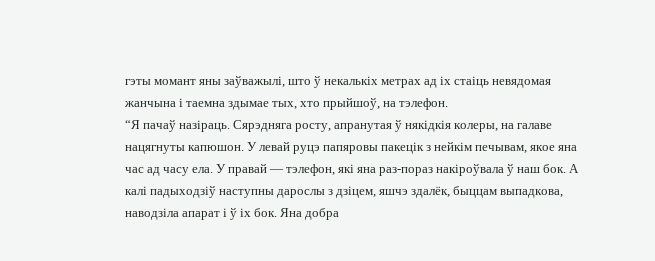гэты момант яны заўважылі, што ў некалькіх метрах ад іх стаіць невядомая жанчына і таемна здымае тых, хто прыйшоў, на тэлефон.
“Я пачаў назіраць. Сярэдняга росту, апранутая ў някідкія колеры, на галаве нацягнуты капюшон. У левай руцэ папяровы пакецік з нейкім печывам, якое яна час ад часу ела. У правай — тэлефон, які яна раз-пораз накіроўвала ў наш бок. А калі падыходзіў наступны дарослы з дзіцем, яшчэ здалёк, быццам выпадкова, наводзіла апарат і ў іх бок. Яна добра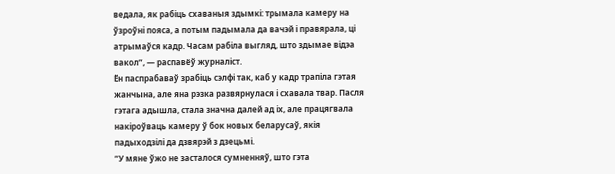ведала, як рабіць схаваныя здымкі: трымала камеру на ўзроўні пояса, а потым падымала да вачэй і правярала, ці атрымаўся кадр. Часам рабіла выгляд, што здымае відэа вакол”, — распавёў журналіст.
Ён паспрабаваў зрабіць сэлфі так, каб у кадр трапіла гэтая жанчына, але яна рэзка развярнулася і схавала твар. Пасля гэтага адышла, стала значна далей ад іх, але працягвала накіроўваць камеру ў бок новых беларусаў, якія падыходзілі да дзвярэй з дзецьмі.
“У мяне ўжо не засталося сумненняў, што гэта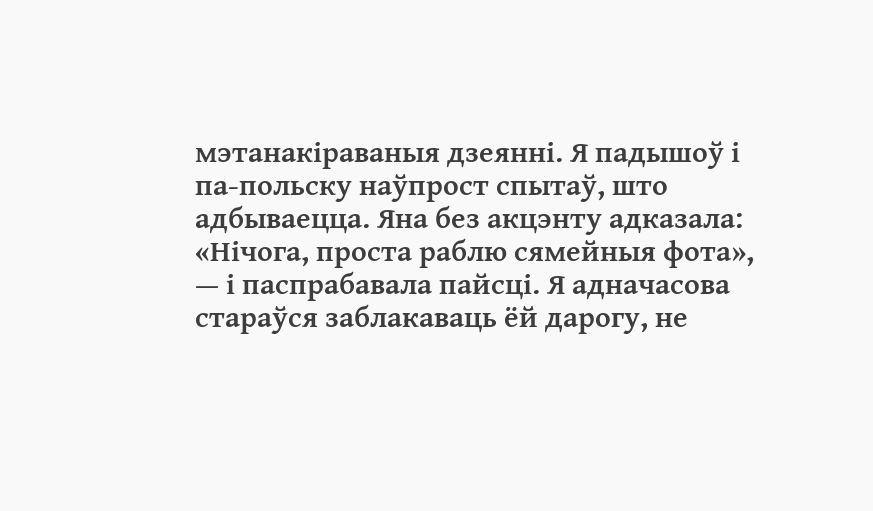мэтанакіраваныя дзеянні. Я падышоў і па-польску наўпрост спытаў, што адбываецца. Яна без акцэнту адказала: «Нічога, проста раблю сямейныя фота», — і паспрабавала пайсці. Я адначасова стараўся заблакаваць ёй дарогу, не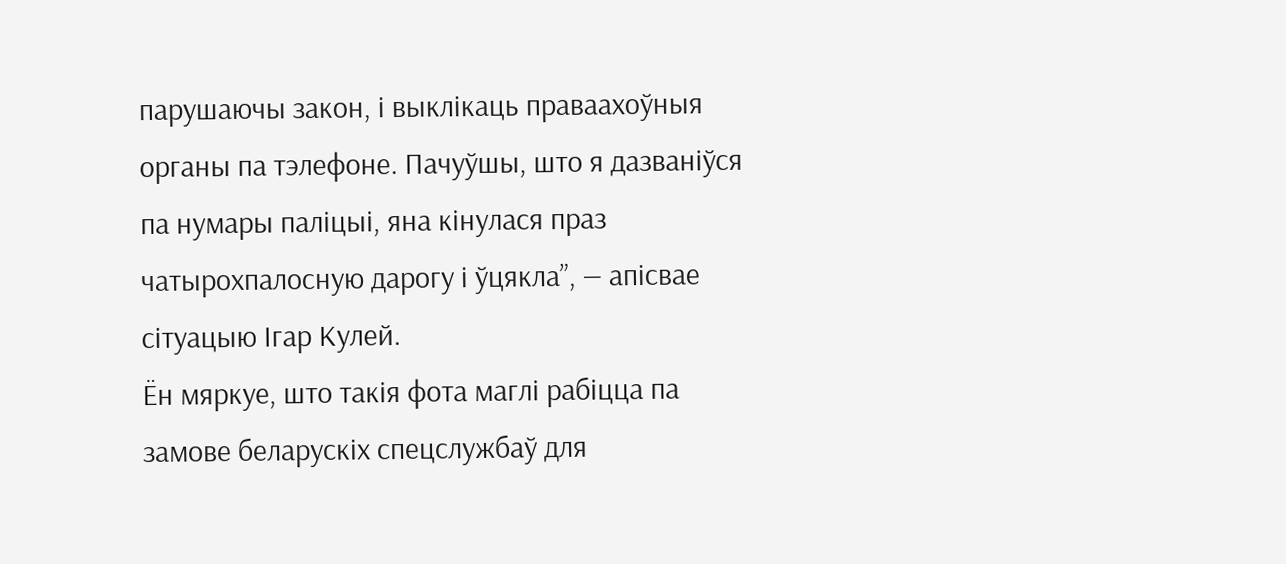парушаючы закон, і выклікаць праваахоўныя органы па тэлефоне. Пачуўшы, што я дазваніўся па нумары паліцыі, яна кінулася праз чатырохпалосную дарогу і ўцякла”, — апісвае сітуацыю Ігар Кулей.
Ён мяркуе, што такія фота маглі рабіцца па замове беларускіх спецслужбаў для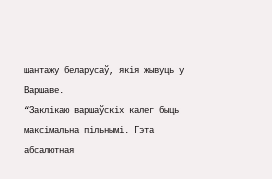шантажу беларусаў, якія жывуць у Варшаве.
“Заклікаю варшаўскіх калег быць максімальна пільнымі. Гэта абсалютная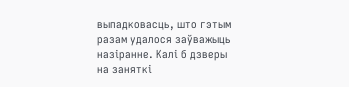выпадковасць, што гэтым разам удалося заўважыць назіранне. Калі б дзверы на заняткі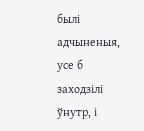былі адчыненыя, усе б заходзілі ўнутр, і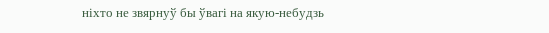ніхто не звярнуў бы ўвагі на якую-небудзь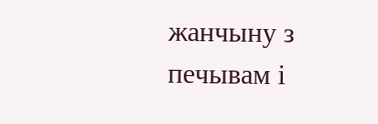жанчыну з печывам і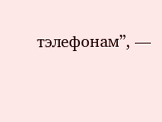тэлефонам”, —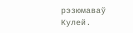рэзюмаваў Кулей.